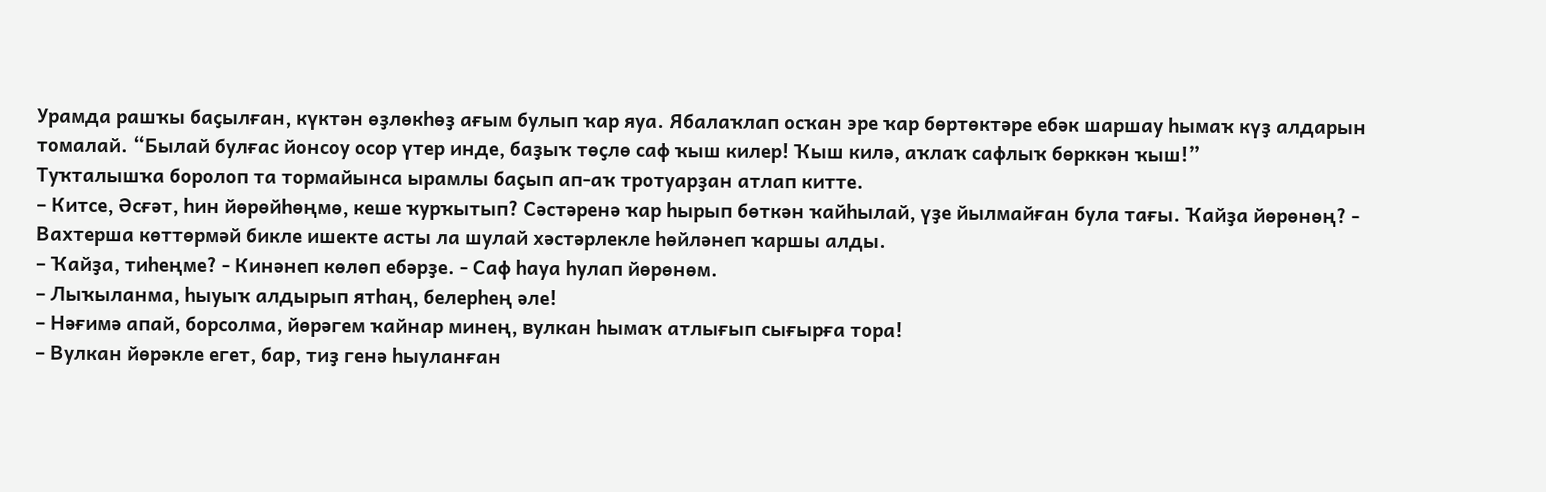Урамда рашҡы баҫылған, күктән өҙлөкһөҙ ағым булып ҡар яуа. Ябалаҡлап осҡан эре ҡар бөртөктәре ебәк шаршау һымаҡ күҙ алдарын томалай. “Былай булғас йонсоу осор үтер инде, баҙыҡ төҫлө саф ҡыш килер! Ҡыш килә, аҡлаҡ сафлыҡ бөрккән ҡыш!”
Туҡталышҡа боролоп та тормайынса ырамлы баҫып ап-аҡ тротуарҙан атлап китте.
– Китсе, Әсғәт, һин йөрөйһөңмө, кеше ҡурҡытып? Сәстәренә ҡар һырып бөткән ҡайһылай, үҙе йылмайған була тағы. Ҡайҙа йөрөнөң? - Вахтерша көттөрмәй бикле ишекте асты ла шулай хәстәрлекле һөйләнеп ҡаршы алды.
– Ҡайҙа, тиһеңме? - Кинәнеп көлөп ебәрҙе. - Саф һауа һулап йөрөнөм.
– Лыҡыланма, һыуыҡ алдырып ятһаң, белерһең әле!
– Нәғимә апай, борсолма, йөрәгем ҡайнар минең, вулкан һымаҡ атлығып сығырға тора!
– Вулкан йөрәкле егет, бар, тиҙ генә һыуланған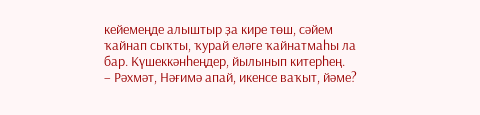кейемеңде алыштыр ҙа кире төш, сәйем ҡайнап сыҡты, ҡурай еләге ҡайнатмаһы ла бар. Күшеккәнһеңдер, йылынып китерһең.
– Рәхмәт, Нәғимә апай, икенсе ваҡыт, йәме?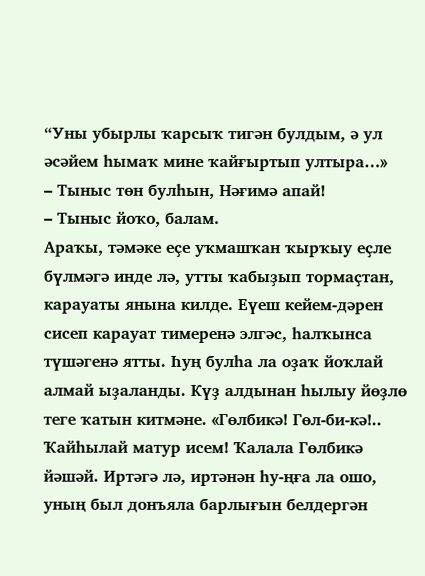“Уны убырлы ҡарсыҡ тигән булдым, ә ул әсәйем һымаҡ мине ҡайғыртып ултыра…»
– Тыныс төн булһын, Нәғимә апай!
– Тыныс йоҡо, балам.
Араҡы, тәмәке еҫе уҡмашҡан ҡырҡыу еҫле бүлмәгә инде лә, утты ҡабыҙып тормаҫтан, карауаты янына килде. Еүеш кейем-дәрен сисеп карауат тимеренә элгәс, һалҡынса түшәгенә ятты. Һуң булһа ла оҙаҡ йоҡлай алмай ыҙаланды. Күҙ алдынан һылыу йөҙлө теге ҡатын китмәне. «Гөлбикә! Гөл-би-кә!.. Ҡайһылай матур исем! Ҡалала Гөлбикә йәшәй. Иртәгә лә, иртәнән һу-ңға ла ошо, уның был донъяла барлығын белдергән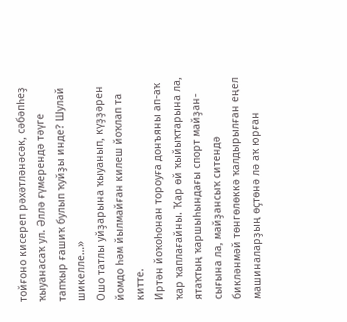тойғоно кисереп рәхәтләнәсәк, сәбәпһеҙ ҡыуанасаҡ ул. Әллә ғүмерендә тәүге тапҡыр ғашиҡ булып ҡуйҙы инде? Шулай шикелле…»
Ошо татлы уйҙарына ҡыуанып, күҙҙәрен йомдо һәм йылмайған килеш йоҡлап та китте.
Иртән йоҡоһонан тороуға донъяны ап-аҡ ҡар ҡаплағайны. Ҡар өй ҡыйыҡтарына ла, ятаҡтың ҡаршыһындағы спорт майҙан-сығына ла, майҙансыҡ ситендә бикләнмәй төнгөлөккә ҡалдырылған еңел машиналарҙың өҫтөнә лә аҡ юрған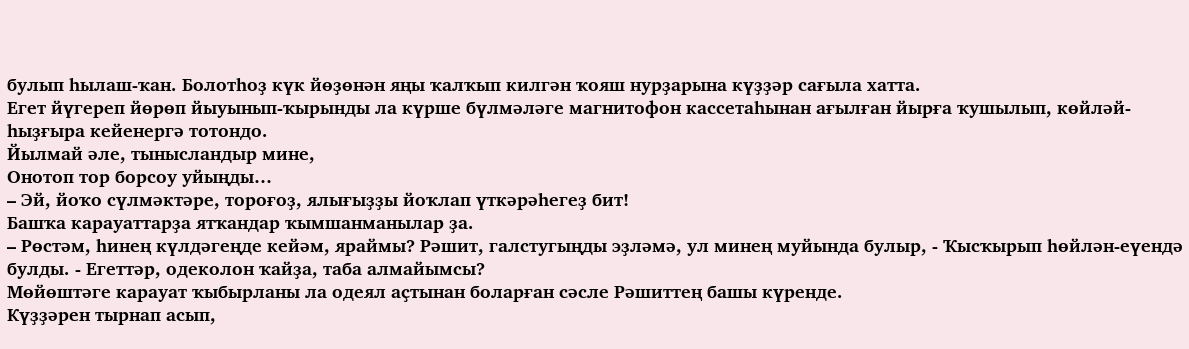булып һылаш-ҡан. Болотһоҙ күк йөҙөнән яңы ҡалҡып килгән ҡояш нурҙарына күҙҙәр сағыла хатта.
Егет йүгереп йөрөп йыуынып-ҡырынды ла күрше бүлмәләге магнитофон кассетаһынан ағылған йырға ҡушылып, көйләй-һыҙғыра кейенергә тотондо.
Йылмай әле, тынысландыр мине,
Онотоп тор борсоу уйыңды…
– Эй, йоҡо сүлмәктәре, тороғоҙ, ялығыҙҙы йоҡлап үткәрәһегеҙ бит!
Башҡа карауаттарҙа ятҡандар ҡымшанманылар ҙа.
– Рөстәм, һинең күлдәгеңде кейәм, яраймы? Рәшит, галстугыңды эҙләмә, ул минең муйында булыр, - Ҡысҡырып һөйлән-еүендә булды. - Егеттәр, одеколон ҡайҙа, таба алмайымсы?
Мөйөштәге карауат ҡыбырланы ла одеял аҫтынан боларған сәсле Рәшиттең башы күренде.
Күҙҙәрен тырнап асып,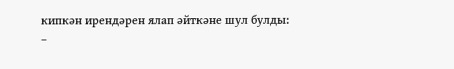кипкән ирендәрен ялап әйткәне шул булды:
–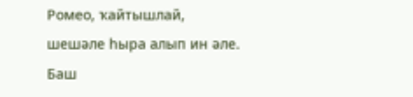Ромео, ҡайтышлай, шешәле һыра алып ин әле. Баш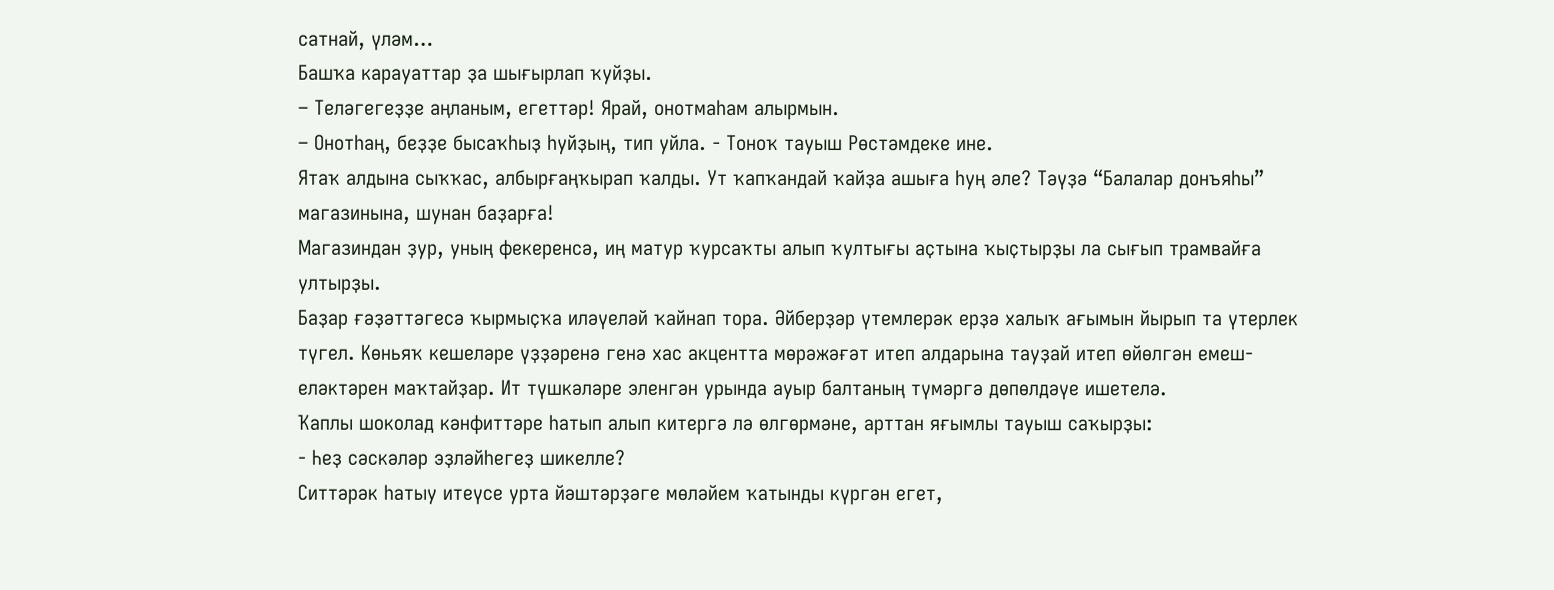сатнай, үләм…
Башҡа карауаттар ҙа шығырлап ҡуйҙы.
– Теләгегеҙҙе аңланым, егеттәр! Ярай, онотмаһам алырмын.
– Онотһаң, беҙҙе бысаҡһыҙ һуйҙың, тип уйла. - Тоноҡ тауыш Рөстәмдеке ине.
Ятаҡ алдына сыҡҡас, албырғаңҡырап ҡалды. Ут ҡапҡандай ҡайҙа ашыға һуң әле? Тәүҙә “Балалар донъяһы” магазинына, шунан баҙарға!
Магазиндан ҙур, уның фекеренсә, иң матур ҡурсаҡты алып ҡултығы аҫтына ҡыҫтырҙы ла сығып трамвайға ултырҙы.
Баҙар ғәҙәттәгесә ҡырмыҫҡа иләүеләй ҡайнап тора. Әйберҙәр үтемлерәк ерҙә халыҡ ағымын йырып та үтерлек түгел. Көньяҡ кешеләре үҙҙәренә генә хас акцентта мөрәжәғәт итеп алдарына тауҙай итеп өйөлгән емеш-еләктәрен маҡтайҙар. Ит түшкәләре эленгән урында ауыр балтаның түмәргә дөпөлдәүе ишетелә.
Ҡаплы шоколад кәнфиттәре һатып алып китергә лә өлгөрмәне, арттан яғымлы тауыш саҡырҙы:
- Һеҙ сәскәләр эҙләйһегеҙ шикелле?
Ситтәрәк һатыу итеүсе урта йәштәрҙәге мөләйем ҡатынды күргән егет,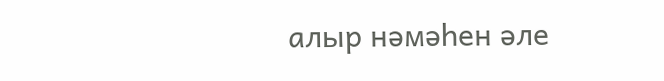алыр нәмәһен әле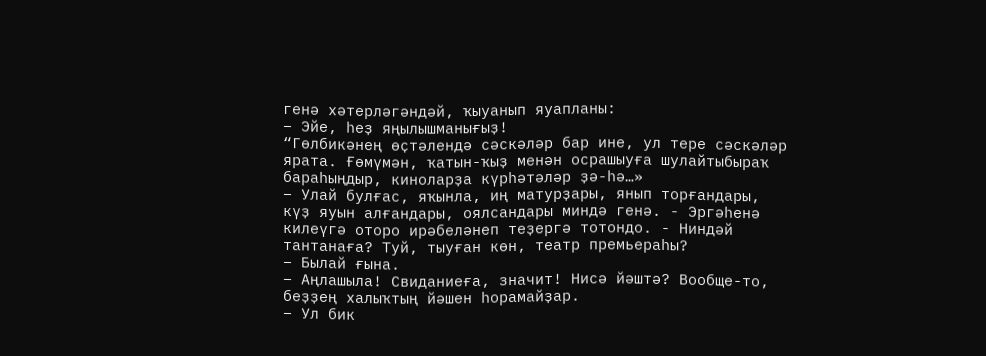генә хәтерләгәндәй, ҡыуанып яуапланы:
– Эйе, һеҙ яңылышманығыҙ!
“Гөлбикәнең өҫтәлендә сәскәләр бар ине, ул тере сәскәләр ярата. Ғөмүмән, ҡатын-ҡыҙ менән осрашыуға шулайтыбыраҡ бараһыңдыр, киноларҙа күрһәтәләр ҙә-һә…»
– Улай булғас, яҡынла, иң матурҙары, янып торғандары, күҙ яуын алғандары, оялсандары миндә генә. - Эргәһенә килеүгә оторо ирәбеләнеп теҙергә тотондо. - Ниндәй тантанаға? Туй, тыуған көн, театр премьераһы?
– Былай ғына.
– Аңлашыла! Свиданиеға, значит! Нисә йәштә? Вообще-то, беҙҙең халыҡтың йәшен һорамайҙар.
– Ул бик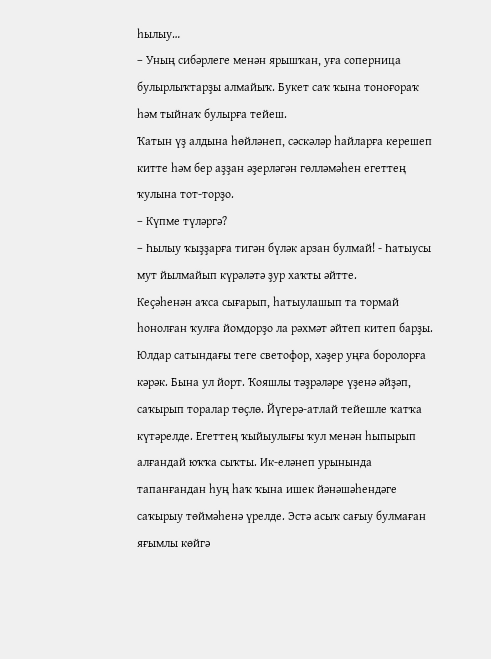һылыу…
– Уның сибәрлеге менән ярышҡан, уға соперница булырлыҡтарҙы алмайыҡ. Букет саҡ ҡына тоноғораҡ һәм тыйнаҡ булырға тейеш.
Ҡатын үҙ алдына һөйләнеп, сәскәләр һайларға керешеп китте һәм бер аҙҙан әҙерләгән гөлләмәһен егеттең ҡулына тот-торҙо.
– Күпме түләргә?
– Һылыу ҡыҙҙарға тигән бүләк арзан булмай! - Һатыусы мут йылмайып күрәләтә ҙур хаҡты әйтте.
Кеҫәһенән аҡса сығарып, һатыулашып та тормай һонолған ҡулға йомдорҙо ла рәхмәт әйтеп китеп барҙы.
Юлдар сатындағы теге светофор, хәҙер уңға боролорға кәрәк. Бына ул йорт. Ҡояшлы тәҙрәләре үҙенә әйҙәп, саҡырып торалар төҫлө. Йүгерә-атлай тейешле ҡатҡа күтәрелде. Егеттең ҡыйыулығы ҡул менән һыпырып алғандай юҡҡа сыҡты. Ик-еләнеп урынында тапанғандан һуң һаҡ ҡына ишек йәнәшәһендәге саҡырыу төймәһенә үрелде. Эстә асыҡ сағыу булмаған яғымлы көйгә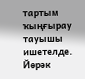тартым ҡыңғырау тауышы ишетелде. Йөрәк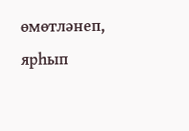өмөтләнеп, ярһып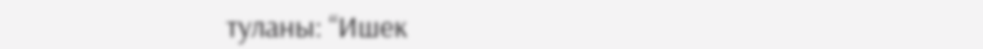туланы: “Ишек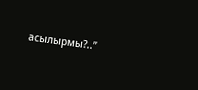асылырмы?..”